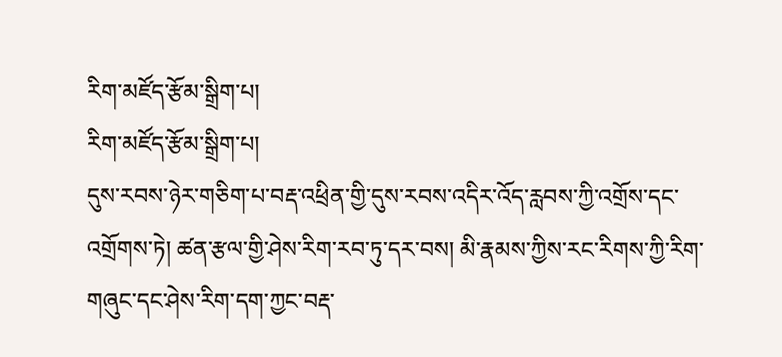རིག་མཛོད་རྩོམ་སྒྲིག་པ།
རིག་མཛོད་རྩོམ་སྒྲིག་པ།
དུས་རབས་ཉེར་གཅིག་པ་བརྡ་འཕྲིན་གྱི་དུས་རབས་འདིར་འོད་རླབས་ཀྱི་འགྲོས་དང་འགྲོགས་ཏེ། ཚན་རྩལ་གྱི་ཤེས་རིག་རབ་ཏུ་དར་བས། མི་རྣམས་ཀྱིས་རང་རིགས་ཀྱི་རིག་གཞུང་དང་ཤེས་རིག་དག་ཀྱང་བརྡ་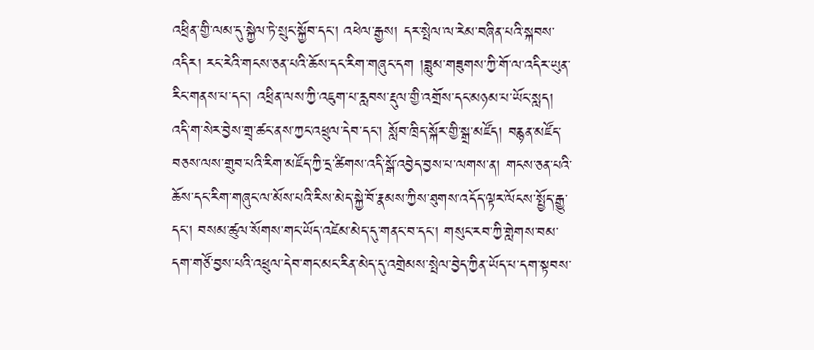འཕྲིན་གྱི་ལམ་དུ་སྐྱེལ་ཏེ་སྲུང་སྐྱོབ་དང་། འཕེལ་རྒྱས། དར་སྤེལ་ལ་རེམ་བཞིན་པའི་སྐབས་འདིར། རང་རེའི་གངས་ཅན་པའི་ཆོས་དང་རིག་གཞུང་དག །ཟླུམ་གཟུགས་ཀྱི་གོ་ལ་འདིར་ཡུན་རིང་གནས་པ་དང་། འཕྲིན་ལས་ཀྱི་འཇུག་པ་རླབས་རྡུལ་གྱི་འགྲོས་དང་མཉམ་པ་ཡོང་སླད། འདི་ག་སེར་བྱེས་གྲྭ་ཚང་ནས་ཀྱང་འཕྲུལ་དེབ་དང་། སློབ་ཁྲིད་སྐོར་གྱི་སྒྲ་མཛོད། བརྙན་མཛོད་བཅས་ལས་གྲུབ་པའི་རིག་མཛོད་ཀྱི་དྲ་ཚིགས་འདི་སྒོ་འབྱེད་བྱས་པ་ལགས་ན། གངས་ཅན་པའི་ཆོས་དང་རིག་གཞུང་ལ་མོས་པའི་རིས་མེད་སྐྱེ་བོ་རྣམས་ཀྱིས་ཐུགས་འདོད་ལྟར་ལོངས་སྤྱོད་རྒྱུ་དང་། བསམ་ཚུལ་སོགས་གང་ཡོད་འཛེམ་མེད་དུ་གནང་བ་དང་། གསུང་རབ་ཀྱི་གླེགས་བམ་དག་གཙོ་བྱས་པའི་འཕྲུལ་དེབ་གང་མང་རིན་མེད་དུ་འགྲེམས་སྤེལ་བྱེད་ཀྱིན་ཡོད་པ་དག་སྟབས་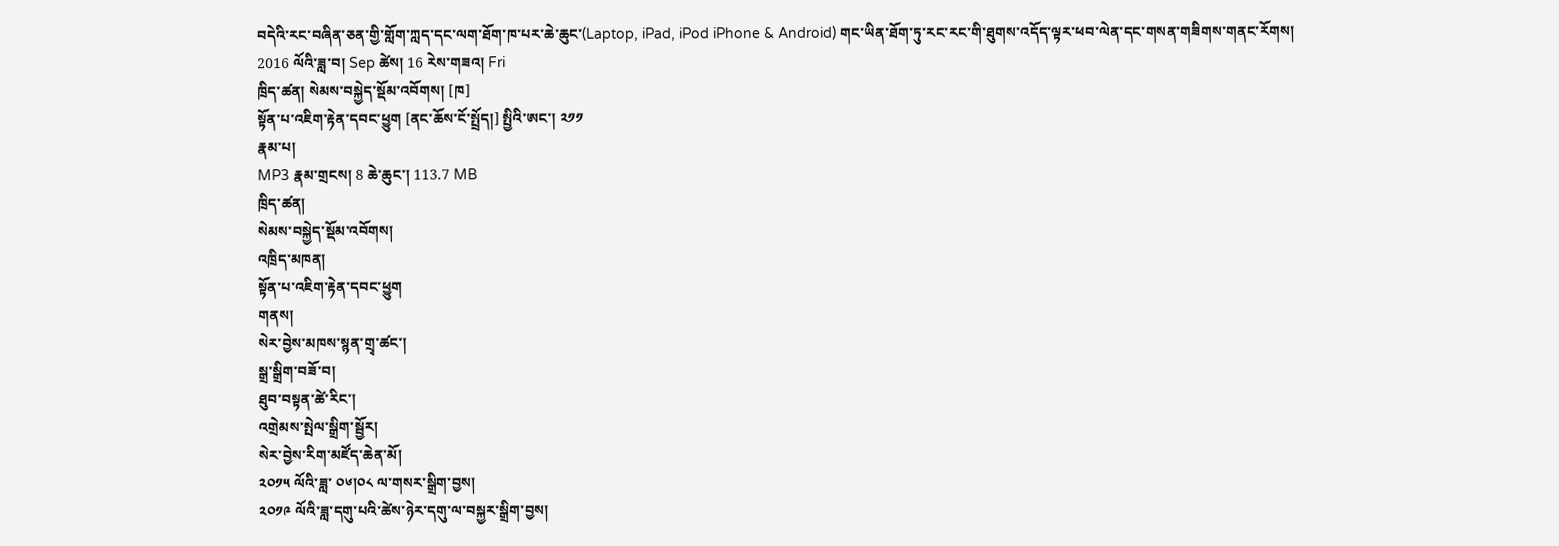བདེའི་རང་བཞིན་ཅན་གྱི་གློག་ཀླད་དང་ལག་ཐོག་ཁ་པར་ཆེ་ཆུང་(Laptop, iPad, iPod iPhone & Android) གང་ཡིན་ཐོག་ཏུ་རང་རང་གི་ཐུགས་འདོད་ལྟར་ཕབ་ལེན་དང་གསན་གཟིགས་གནང་རོགས།
2016 ལོའི་ཟླ་བ། Sep ཚེས། 16 རེས་གཟའ། Fri
ཁྲིད་ཚན། སེམས་བསྐྱེད་སྡོམ་འབོགས། [ཁ]
སྟོན་པ་འཇིག་རྟེན་དབང་ཕྱུག [ནང་ཆོས་ངོ་སྤྲོད།] སྤྱིའི་ཨང་། ༢༡༡
རྣམ་པ།
MP3 རྣམ་གྲངས། 8 ཆེ་ཆུང་། 113.7 MB
ཁྲིད་ཚན།
སེམས་བསྐྱེད་སྡོམ་འབོགས།
འཁྲིད་མཁན།
སྟོན་པ་འཇིག་རྟེན་དབང་ཕྱུག
གནས།
སེར་བྱེས་མཁས་སྙན་གྲྭ་ཚང་།
སྒྲ་སྒྲིག་བཟོ་བ།
ཐུབ་བསྟན་ཚེ་རིང་།
འགྲེམས་སྤེལ་སྒྲིག་སྦྱོར།
སེར་བྱེས་རིག་མཛོད་ཆེན་མོ།
༢༠༡༥ ལོའི་ཟླ་ ༠༦།༠༨ ལ་གསར་སྒྲིག་བྱས།
༢༠༡༩ ལོའི་ཟླ་དགུ་པའི་ཚེས་ཉེར་དགུ་ལ་བསྐྱར་སྒྲིག་བྱས།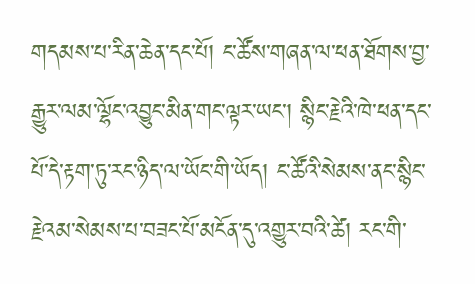གདམས་པ་རིན་ཆེན་དང་པོ། ང་ཚོས་གཞན་ལ་ཕན་ཐོགས་བྱ་རྒྱུར་ལམ་ལྷོང་འབྱུང་མིན་གང་ལྟར་ཡང་། སྙིང་རྗེའི་ཁེ་ཕན་དང་པོ་དེ་རྟག་ཏུ་རང་ཉིད་ལ་ཡོང་གི་ཡོད། ང་ཚོའི་སེམས་ནང་སྙིང་རྗེའམ་སེམས་པ་བཟང་པོ་མངོན་དུ་འགྱུར་བའི་ཚེ། རང་གི་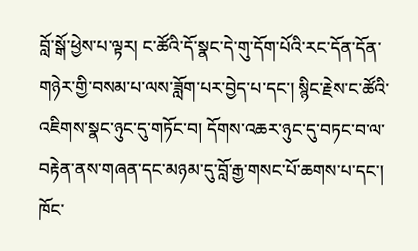བློ་སྒོ་ཕྱེས་པ་ལྟར། ང་ཚོའི་དོ་སྣང་དེ་གུ་དོག་པོའི་རང་དོན་དོན་གཉེར་གྱི་བསམ་པ་ལས་ཟློག་པར་བྱེད་པ་དང་། སྙིང་རྗེས་ང་ཚོའི་འཇིགས་སྣང་ཉུང་དུ་གཏོང་བ། དོགས་འཆར་ཉུང་དུ་བཏང་བ་ལ་བརྟེན་ནས་གཞན་དང་མཉམ་དུ་བློ་རྒྱ་གསང་པོ་ཆགས་པ་དང་། ཁོང་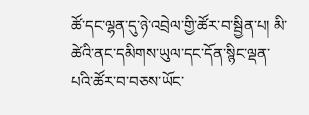ཚོ་དང་ལྷན་དུ་ཉེ་འབྲེལ་གྱི་ཚོར་བ་སྦྱིན་པ། མི་ཚེའི་ནང་དམིགས་ཡུལ་དང་དོན་སྙིང་ལྡན་པའི་ཚོར་བ་བཅས་ཡོང་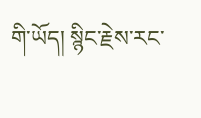གི་ཡོད། སྙིང་རྗེས་རང་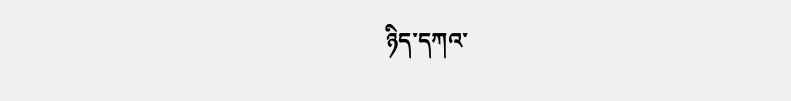ཉིད་དཀའ་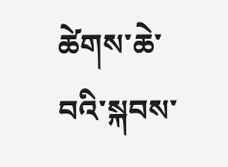ཚེགས་ཆེ་བའི་སྐབས་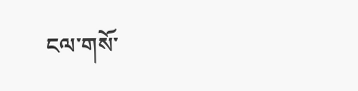ངལ་གསོ་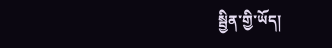སྦྱིན་གྱི་ཡོད།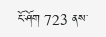ངོ་ཤོག 723 ནས་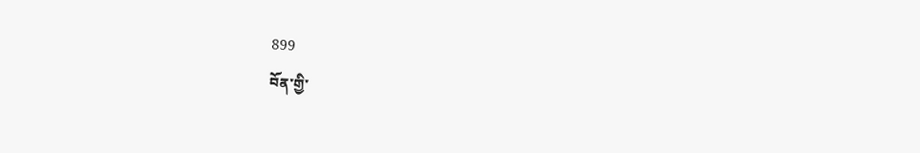899
བོན་གྱི་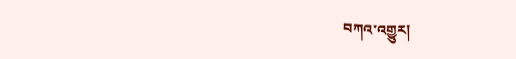བཀའ་འགྱུར།